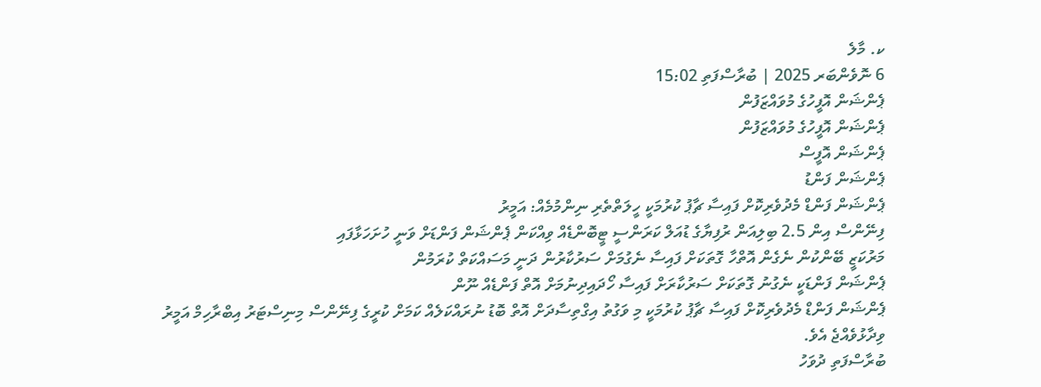ކ. މާލެ
6 ނޮވެންބަރ 2025 | ބުރާސްފަތި 15:02
ޕެންޝަން އޮފީހުގެ މުވައްޒަފުން
ޕެންޝަން އޮފީހުގެ މުވައްޒަފުން
ޕެންޝަން އޮފީސް
ޕެންޝަން ފަންޑު
ޕެންޝަން ފަންޑް މެދުވެރިކޮށް ފައިސާ ޗާޕު ކުރުމަކީ ހީލަތްތެރި ނިންމުމެއް: އަމީރު
ފިނޭންސް އިން 2.5 ބިލިއަން ރުފިޔާގެ ޑުއަލް ކަރަންސީ ޓީބޮންޑެއް ވިއްކަން ޕެންޝަން ފަންޑަށް ވަނީ ހުށަހަޅާފައި
މަރުކަޒީ ބޭންކުން ނެގެން އޮތްހާ ގޮތަކަށް ފައިސާ ނެގުމަށް ސަރުކާރުން ދަނީ މަސައްކަތް ކުރަމުން
ޕެންޝަން ފަންޑަކީ ނެގުނު ގޮތަކަށް ސަރުކާރަށް ފައިސާ ހޯދައިދިނުމަށް އޮތް ފަންޑެއް ނޫން
ޕެންޝަން ފަންޑް މެދުވެރިކޮށް ފައިސާ ޗާޕު ކުރުމަކީ މި ވަގުތު އިގްތިސާދަށް އޮތް ބޮޑު ނުރައްކަލެއް ކަމަށް ކުރީގެ ފިނޭންސް މިނިސްޓަރު އިބްރާހިމް އަމީރު ވިދާޅުވެއްޖެ އެވެ.
ބުރާސްފަތި ދުވަހު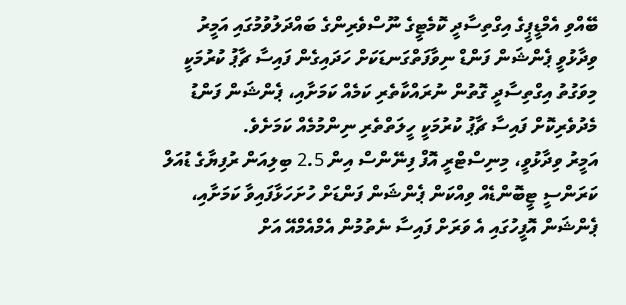ބޭއްވި އެމްޑީޕީގެ އިގްތިސާދީ ކޮމެޓީގެ ނޫސްވެރިންގެ ބައްދަލުވުމުގައި އަމީރު ވިދާޅުވީ ޕެންޝަން ފަންޑް ނިވާފަތްގަނޑަކަށް ހަދައިގެން ފައިސާ ޗާޕު ކުރުމަކީ މިވަގުތު އިގްތިސާދީ ގޮތުން ނުރައްކާތެރި ކަމެއް ކަމަށާއި، ޕެންޝަން ފަންޑު މެދުވެރިކޮށް ފައިސާ ޗާޕު ކުރުމަކީ ހީލަތްތެރި ނިންމުމެއް ކަމަށެވެ.
އަމީރު ވިދާޅުވީ، މިނިސްޓްރީ އޮފް ފިނޭންސް އިން 2.5 ބިލިއަން ރުފިޔާގެ ޑުއަލް ކަރަންސީ ޓީބޮންޑެއް ވިއްކަން ޕެންޝަން ފަންޑަށް ހުށަހަޅާފައިވާ ކަމަށާއި، ޕެންޝަން އޮފީހުގައި އެ ވަރަށް ފައިސާ ނެތުމުން އެމްއެމްއޭ އަށް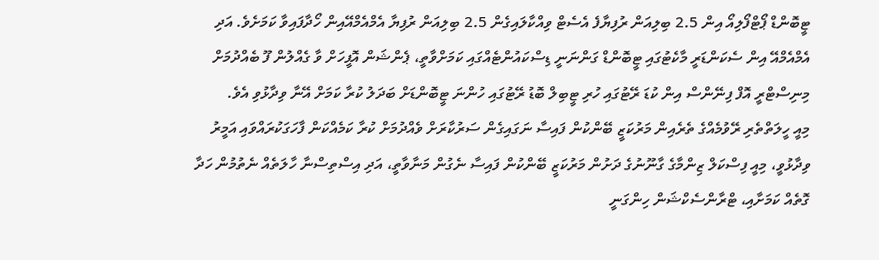ޓީބޮންޑް ޕޯޓްފޯލިއޯ އިން 2.5 ބިލިއަން ރުފިޔާފެ އެސެޓް ވިއްކާލައިގެން 2.5 ބިލިއަން ރުފިޔާ އެމްއެމްއޭއިން ހޯދާފައިވާ ކަމަށެވެ. އަދި އެމްއެމްއޭ އިން ސެކަންޑަރީ މާކެޓުގައި ޓީބޮންޑް ގަންނަނީ ޑިސްކައުންޓެއްގައި ކަމަށްވާތީ، ޕެންޝަން އޮފީހަށް ވާ ގެއްލުން ފޫ ބެއްދުމަށް މިނިސްޓްރީ އޮފް ފިނޭންސް އިން ކުޑަ ރޭޓުގައި ހުރި ޓީބިލް ބޮޑު ރޭޓުގައި ހުންނަ ޓީބޮންޑަށް ބަދަލު ކުރާ ކަމަށް އޭނާ ވިދާޅުވި އެވެ.
މިއީ ހީލަތްތެރި ރޭވުމެއްގެ ތެރެއިން މަރުކަޒީ ބޭންކުން ފައިސާ ނަގައިގެން ސަރުކާރަށް ވެއްދުމަށް ކުރާ ކަމެއްކަން ފާހަގަކުރައްވައި އަމީރު ވިދާޅުވީ، މިއީ ފިސްކަލް ޒިންމާގެ ގާނޫނުގެ ދަށުން މަރުކަޒީ ބޭންކުން ފައިސާ ނެގުން މަނާވާތީ، އަދި އިސްތިސްނާ ހާލަތެއް ނެތުމުން ހަދާ ގޮތެއް ކަމަށާއި، ޓްރާންސެކްޝަން ހިންގަނީ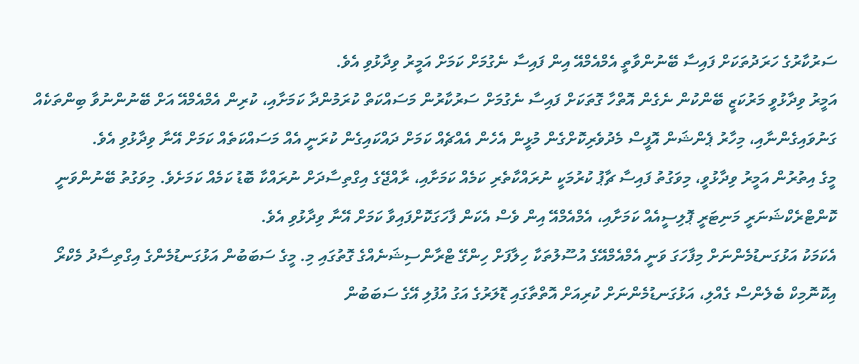ސަރުކާރުގެ ހަރަދުތަކަށް ފައިސާ ބޭނުންވާތީ އެމްއެމްއޭ އިން ފައިސާ ނެގުމަށް ކަމަށް އަމީރު ވިދާޅުވި އެވެ.
އަމީރު ވިދާޅުވީ މަރުކަޒީ ބޭންކުން ނެގެން އޮތްހާ ގޮތަކަށް ފައިސާ ނެގުމަށް ސަރުކާރުން މަސައްކަތް ކުރަމުންދާ ކަމަށާއި، ކުރިން އެމްއެމްއޭ އަށް ބޭނުންނުވާ ބިންތަކެއް ގަނުވައިގެންނާއި، މިހާރު ޕެންޝަން އޮފީސް މެދުވެރިކޮށްގެން މުޅީން އެހެން އެއްޗެއް ކަމަށް ދައްކައިގެން ކުރަނީ އެއް މަސައްކަތެއް ކަމަށް އޭނާ ވިދާޅުވި އެވެ.
މީގެ އިތުރުން އަމީރު ވިދާޅުވީ، މިވަގުތު ފައިސާ ޗާޕު ކުރުމަކީ ނުރައްކާތެރި ކަމެއް ކަމަށާއި، ރާއްޖޭގެ އިގްތިސާދަށް ނުރައްކާ ބޮޑު ކަމެއް ކަމަށެވެ. މިވަގުތު ބޭނުންވަނީ ކޮންޓްރެކްޝަނަރީ މަނިޓަރީ ޕޮލިސީއެއް ކަމަށާއި، އެމްއެމްއޭ އިން ވެސް އެކަން ފާހަގަކޮށްފައިވާ ކަމަށް އޭނާ ވިދާޅުވި އެވެ.
އެކަމަކު އަޅުގަނޑުމެންނަށް މިފާހަގަ ވަނީ އެމްއެމްއޭގެ އުސޫލުތަކާ ހިލާފަށް ހިންގޭ ޓްރާންސިޝަނެއްގެ ގޮތުގައި މި. މީގެ ސަބަބުން އަޅުގަނޑުމެންގެ އިގްތިސާދު މެކްރޯ އިކޮނޮމިކް ބެލެންސް ގެއްލި، އަޅުގަނޑުމެންނަށް ކުރިއަށް އޮތްތާގައި ޑޮލަރުގެ އަގު އުފުލި އޭގެ ސަބަބުން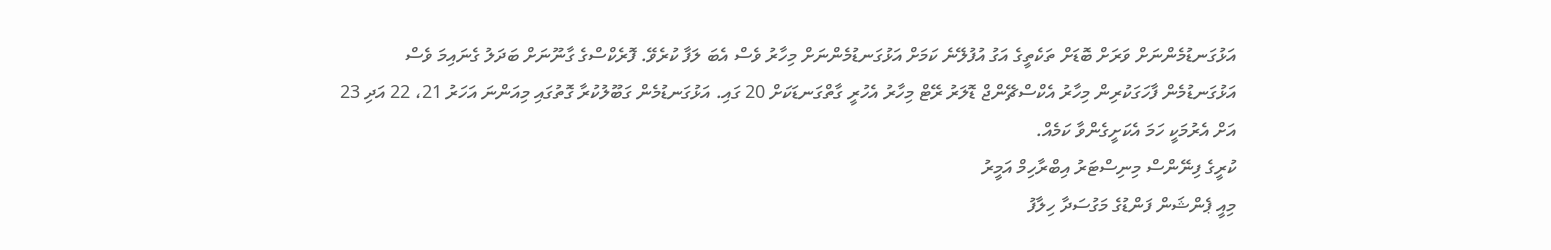އަޅުގަނޑުމެންނަށް ވަރަށް ބޮޑަށް ތަކެތީގެ އަގު އުފުލޭނެ ކަމަށް އަޅުގަނޑުމެންނަށް މިހާރު ވެސް އެބަ ލަފާ ކުރެވޭ. ފޮރެކްސްގެ ގާނޫނަށް ބަދަލު ގެނައިމަ ވެސް އަޅުގަނޑުމެން ފާހަގަކުރިން މިހާރު އެކްސްޗޭންޖް ޑޮލަރު ރޭޓް މިހާރު އެހުރީ ގާތްގަނޑަކަށް 20 ގައި. އަޅުގަނޑުމެން ގަބޫލުކުރާ ގޮތުގައި މިއަންނަ އަހަރު 21، 22 އަދި 23 އަށް އެރުމަކީ ހަމަ އެކަށީގެންވާ ކަމެއް.
ކުރީގެ ފިނޭންސް މިނިސްޓަރު އިބްރާހިމް އަމީރު
މިއީ ޕެންޝަން ފަންޑުގެ މަގުސަދާ ހިލާފު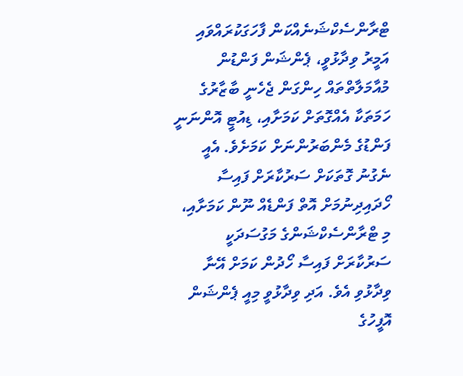ޓްރާންސެކްޝަނެއްކަން ފާހަގަކުރައްވައި އަމީރު ވިދާޅުވީ، ޕެންޝަން ފަންޑުން މުއާމަލާތްތައް ހިންގަން ޖެހެނީ ބާޒާރުގެ ހަމަތަކާ އެއްގޮތަށް ކަމަށާއި، ޑިއުޓީ އޮންނަނީ ފަންޑުގެ މެންބަރުންނަށް ކަމަށެވެ. އެއީ ނެގުނު ގޮތަކަށް ސަރުކާރަށް ފައިސާ ހޯދައިދިނުމަށް އޮތް ފަންޑެއް ނޫން ކަމަށާއި، މި ޓްރާންސެކްޝަންގެ މަގުސަދަކީ ސަރުކާރަށް ފައިސާ ހޯދުން ކަމަށް އޭނާ ވިދާޅުވި އެވެ. އަދި ވިދާޅުވީ މިއީ ޕެންޝަން އޮފީހުގެ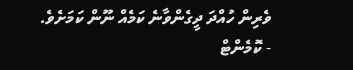ވެރިން ހުއްދަ ދީގެންވާނެ ކަމެއް ނޫން ކަމަށެވެ.
- ކޮމެންޓް